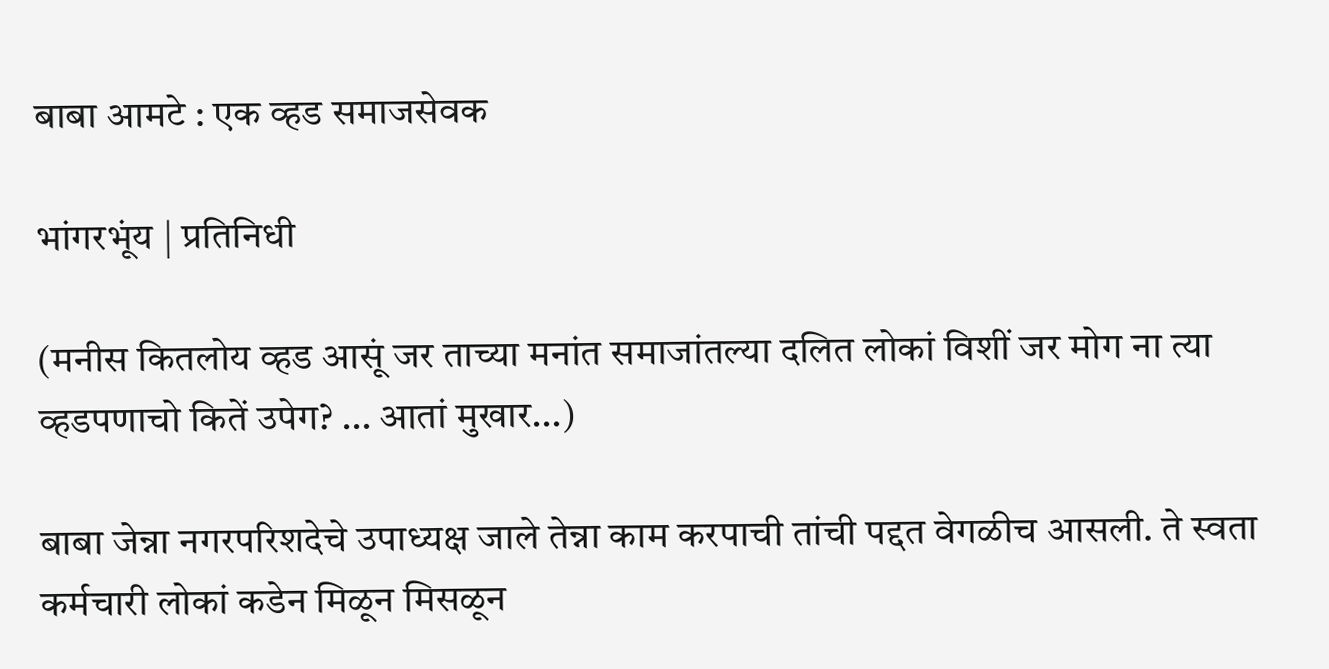बाबा आमटे : एक व्हड समाजसेवक

भांगरभूंय | प्रतिनिधी

(मनीस कितलोय व्हड आसूं जर ताच्या मनांत समाजांतल्या दलित लोकां विशीं जर मोग ना त्या  व्हडपणाचो कितें उपेग? … आतां मुखार…)

बाबा जेन्ना नगरपरिशदेचे उपाध्यक्ष जाले तेन्ना काम करपाची तांची पद्दत वेगळीच आसली. ते स्वता कर्मचारी लोकां कडेन मिळून मिसळून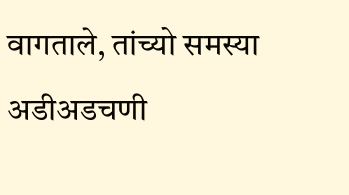वागताले, तांच्यो समस्या अडीअडचणी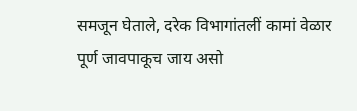समजून घेताले, दरेक विभागांतलीं कामां वेळार पूर्ण जावपाकूच जाय असो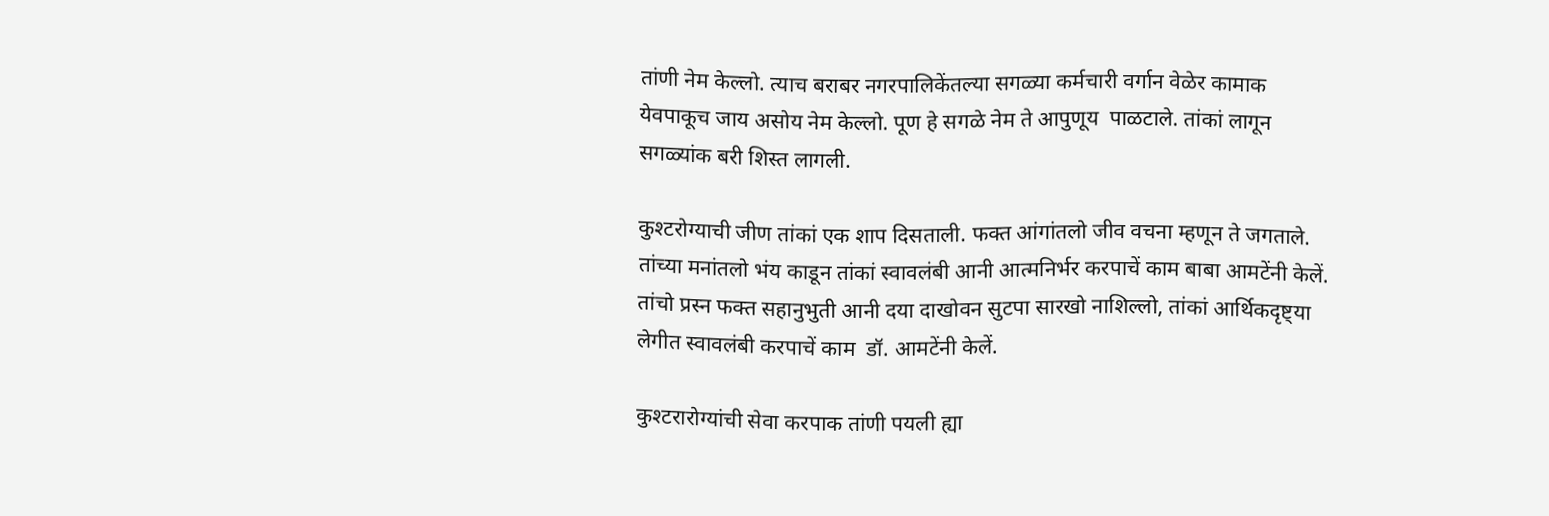तांणी नेम केल्लो. त्याच बराबर नगरपालिकेंतल्या सगळ्या कर्मचारी वर्गान वेळेर कामाक येवपाकूच जाय असोय नेम केल्लो. पूण हे सगळे नेम ते आपुणूय  पाळटाले. तांकां लागून सगळ्यांक बरी शिस्त लागली.

कुश्टरोग्याची जीण तांकां एक शाप दिसताली. फक्त आंगांतलो जीव वचना म्हणून ते जगताले. तांच्या मनांतलो भंय काडून तांकां स्वावलंबी आनी आत्मनिर्भर करपाचें काम बाबा आमटेंनी केलें. तांचो प्रस्न फक्त सहानुभुती आनी दया दाखोवन सुटपा सारखो नाशिल्लो, तांकां आर्थिकदृष्ट्या लेगीत स्वावलंबी करपाचें काम  डॉ. आमटेंनी केलें.

कुश्टरारोग्यांची सेवा करपाक तांणी पयली ह्या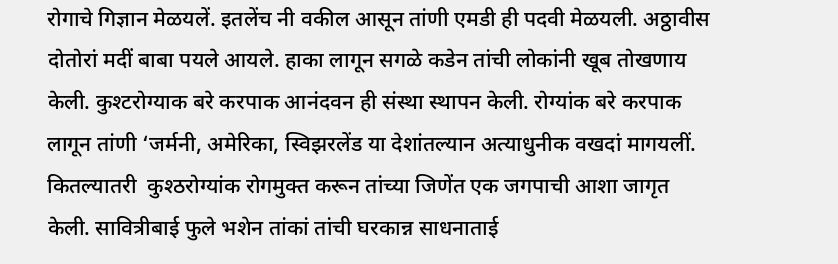रोगाचे गिज्ञान मेळयलें. इतलेंच नी वकील आसून तांणी एमडी ही पदवी मेळयली. अठ्ठावीस दोतोरां मदीं बाबा पयले आयले. हाका लागून सगळे कडेन तांची लोकांनी खूब तोखणाय केली. कुश्टरोग्याक बरे करपाक आनंदवन ही संस्था स्थापन केली. रोग्यांक बरे करपाक लागून तांणी ‘जर्मनी, अमेरिका, स्विझरलेंड या देशांतल्यान अत्याधुनीक वखदां मागयलीं. कितल्यातरी  कुश्ठरोग्यांक रोगमुक्त करून तांच्या जिणेंत एक जगपाची आशा जागृत केली. सावित्रीबाई फुले भशेन तांकां तांची घरकान्न साधनाताई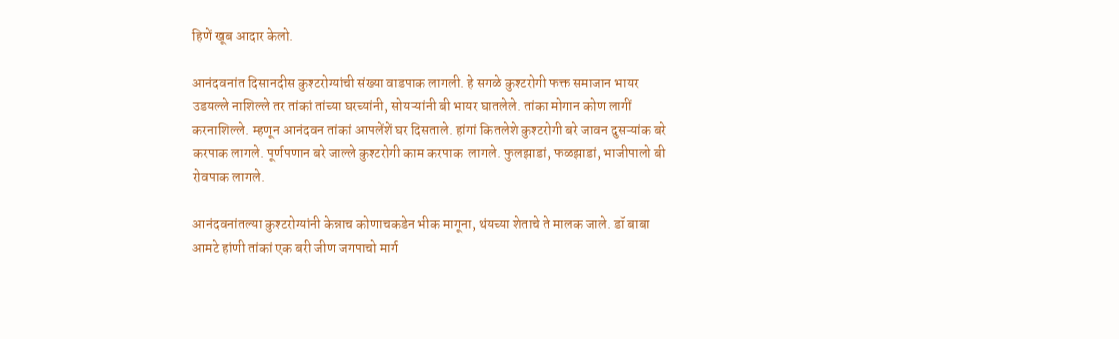हिणें खूब आदार केलो.

आनंदवनांत दिसानदीस कुश्टरोग्यांची संख्या वाडपाक लागली. हे सगळे कुश्टरोगी फक्त समाजान भायर उडयल्ले नाशिल्ले तर तांकां तांच्या घरच्यांनी, सोयऱ्यांनी बी भायर घातलेले. तांका मोगान कोण लागीं करनाशिल्ले. म्हणून आनंदवन तांकां आपलेंशें घर दिसताले. हांगां कितलेशे कुश्टरोगी बरे जावन दुसऱ्यांक बरे करपाक लागले. पूर्णपणान बरे जाल्ले कुश्टरोगी काम करपाक  लागले. फुलझाडां, फळझाडां, भाजीपालो बी रोवपाक लागले.

आनंदवनांतल्या कुश्टरोग्यांनी केन्नाच कोणाचकडेन भीक मागूना, थंयच्या शेताचे ते मालक जाले. डॉ बाबा आमटे हांणी तांकां एक बरी जीण जगपाचो मार्ग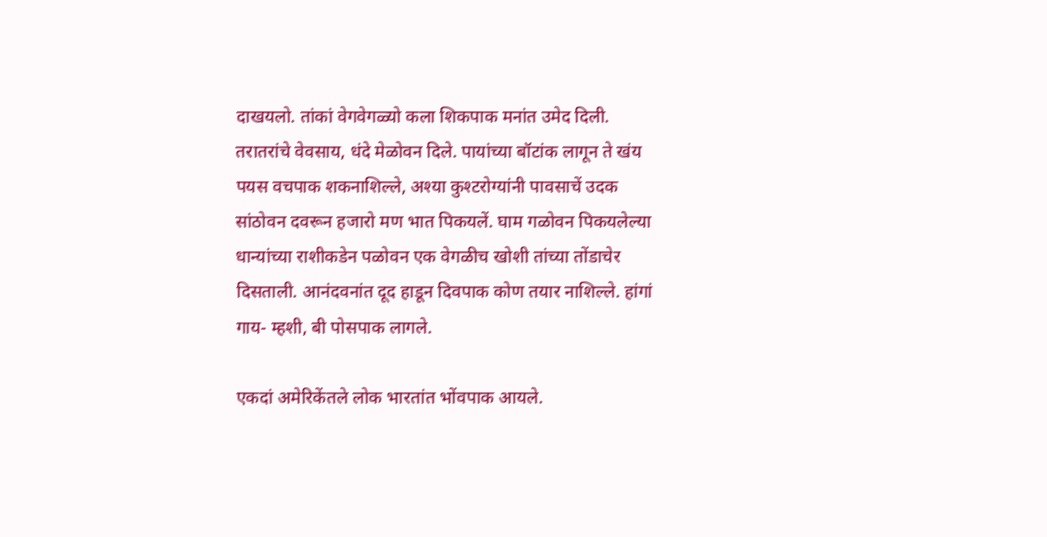दाखयलो. तांकां वेगवेगळ्यो कला शिकपाक मनांत उमेद दिली. तरातरांचे वेवसाय, धंदे मेळोवन दिले. पायांच्या बॉटांक लागून ते खंय पयस वचपाक शकनाशिल्ले, अश्या कुश्टरोग्यांनी पावसाचें उदक सांठोवन दवरून हजारो मण भात पिकयलें. घाम गळोवन पिकयलेल्या धान्यांच्या राशीकडेन पळोवन एक वेगळीच खोशी तांच्या तोंडाचेर दिसताली. आनंदवनांत दूद हाडून दिवपाक कोण तयार नाशिल्ले. हांगां गाय- म्हशी, बी पोसपाक लागले.

एकदां अमेरिकेंतले लोक भारतांत भोंवपाक आयले.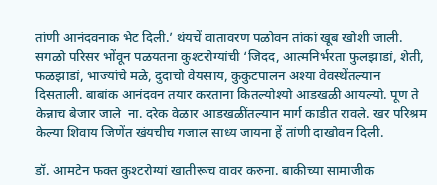तांणी आनंदवनाक भेट दिली.’ थंयचें वातावरण पळोवन तांकां खूब खोशी जाली. सगळो परिसर भोंवून पळयतना कुश्टरोग्यांची ‘जिदद, आत्मनिर्भरता फुलझाडां, शेती, फळझाडां, भाज्यांचे मळे, दुदाचो वेयसाय, कुकुटपालन अश्या वेवस्थेंतल्यान दिसताली. बाबांक आनंदवन तयार करताना कितल्योश्यो आडखळी आयल्यो. पूण ते केन्नाच बेजार जाले  ना. दरेक वेळार आडखळींतल्यान मार्ग काडीत रावले. खर परिश्रम केल्या शिवाय जिणेंत खंयचीच गजाल साध्य जायना हें तांणी दाखोवन दिली.

डॉ. आमटेन फक्त कुश्टरोग्यां खातीरूच वावर करुना. बाकीच्या सामाजीक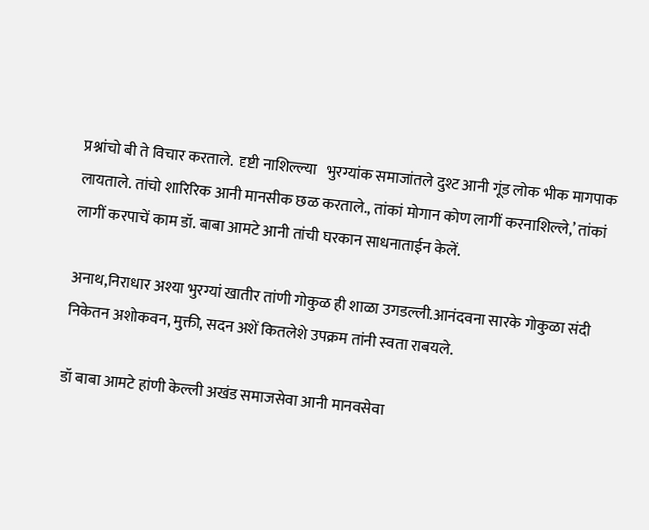प्रश्नांचो बी ते विचार करताले.  दृष्टी नाशिल्ल्या   भुरग्यांक समाजांतले दुश्ट आनी गूंड लोक भीक मागपाक लायताले. तांचो शारिरिक आनी मानसीक छळ करताले., तांकां मोगान कोण लागीं करनाशिल्ले,’ तांकां लागीं करपाचें काम डॉ. बाबा आमटे आनी तांची घरकान साधनाताईन केलें.

अनाथ,निराधार अश्या भुरग्यां खातीर तांणी गोकुळ ही शाळा उगडल्ली.आनंदवना सारके गोकुळा संदी निकेतन अशोकवन, मुक्ती, सदन अशें कितलेशे उपक्रम तांनी स्वता राबयले.

डॉ बाबा आमटे हांणी केल्ली अखंड समाजसेवा आनी मानवसेवा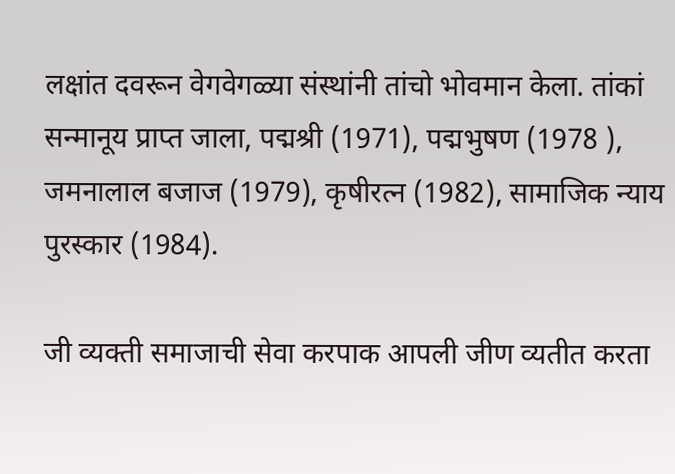लक्षांत दवरून वेगवेगळ्या संस्थांनी तांचो भोवमान केला. तांकां सन्मानूय प्राप्त जाला, पद्मश्री (1971), पद्मभुषण (1978 ), जमनालाल बजाज (1979), कृषीरत्न (1982), सामाजिक न्याय पुरस्कार (1984).

जी व्यक्ती समाजाची सेवा करपाक आपली जीण व्यतीत करता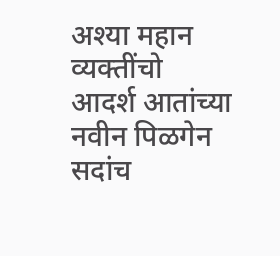अश्या महान व्यक्तींचो आदर्श आतांच्या नवीन पिळगेन सदांच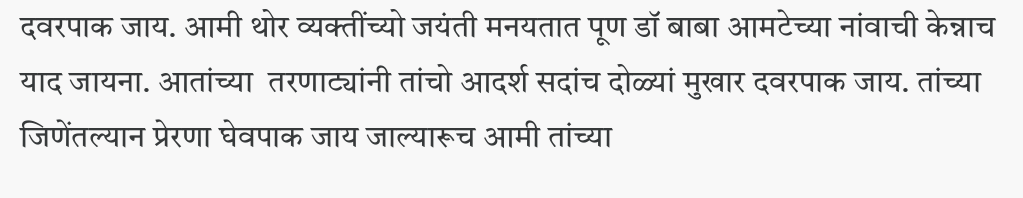दवरपाक जाय. आमी थोर व्यक्तींच्यो जयंती मनयतात पूण डॉ बाबा आमटेच्या नांवाची केन्नाच याद जायना. आतांच्या  तरणाट्यांनी तांचो आदर्श सदांच दोळ्यां मुखार दवरपाक जाय. तांच्या जिणेंतल्यान प्रेरणा घेवपाक जाय जाल्यारूच आमी तांच्या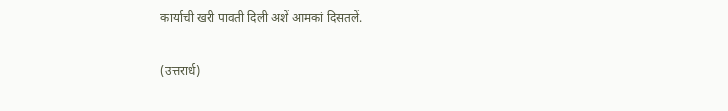कार्याची खरी पावती दिली अशें आमकां दिसतलें.

(उत्तरार्ध)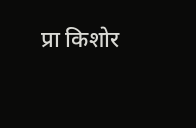प्रा किशोर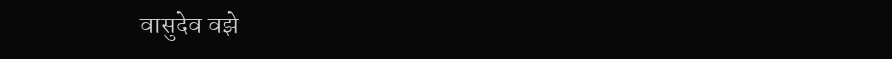वासुदेव वझे